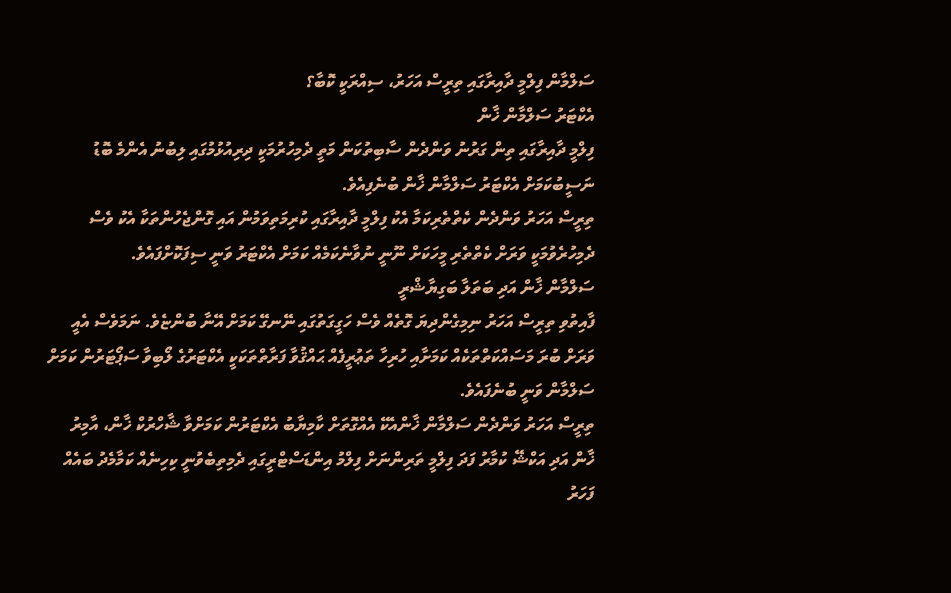ސަލްމާން ފިލްމީ ދާއިރާގައި ތިރީސް އަހަރު، ސިއްރަކީ ކޮބާ؟
އެކްޓަރު ސަލްމާން ޚާން
ފިލްމީ ދާއިރާގައި ތިން ގަރުނު ވަންދެން ސާބިތުކަން މަތީ ދެމިހުރުމަކީ ދިރިއުޅުމުގައި ލިބުނު އެންމެ ބޮޑު ނަސީބުކަމަށް އެކްޓަރު ސަލްމާން ޚާން ބުނެފިއެވެ.
ތިރީސް އަހަރު ވަންދެން ކެތްތެރިކަމާ އެކު ފިލްމީ ދާއިރާގައި ކުރިމަތިވަމުން އައި ގޮންޖެހުންތަކާ އެކު ވެސް ދެމިހުރެވުމަކީ ވަރަށް ކެތްތެރި މީހަކަށް ނޫނީ ނުވާނެކަމެއް ކަމަށް އެކްޓަރު ވަނީ ސިފަކޮށްފައެވެ.
ސަލްމާން ޚާން އަދި ބަތަލާ ބަގިޔާޝްރީ
ފާއިތުވި ތިރީސް އަހަރު ނިމިގެންދިޔަ ގޮތެއް ވެސް ހަގީގަތުގައި ނޭނގޭ ކަމަށް އޭނާ ބުންޏެވެ. ނަމަވެސް އެއީ ވަރަށް ބުރަ މަސައްކަތްތަކެއް ކަމަށާއި ހުރިހާ ތަޢުރީފެއް ޙައްޤުވާ ފަރާތްތަކަކީ އެކްޓަރުގެ ލޯބިވާ ސަޕޯޓަރުން ކަމަށް ސަލްމާން ވަނީ ބުނެފައެވެ.
ތިރީސް އަހަރު ވަންދެން ސަލްމާން ޚާންއެކޭ އެއްގޮތަށް ކާމިޔާބު އެކްޓަރުން ކަމަށްވާ ޝާހްރުކް ޚާން، އާމިރު ޚާން އަދި އަކްޝޭ ކުމާރު ފަދަ ފިލްމީ ތަރިންނަށް ފިލްމު އިންޑަސްޓްރީގައި ދެމިތިބެވުނީ ކިހިނެއް ކަމާމެދު ބައެއް ފަހަރު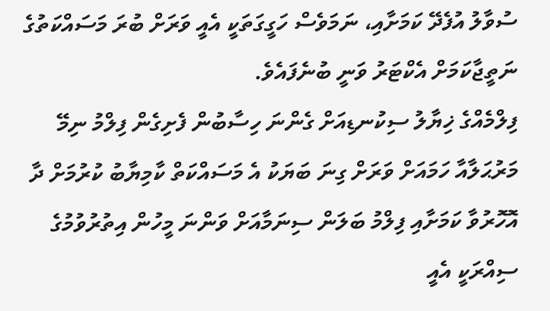ސުވާލު އުފެދޭ ކަމަށާއި، ނަމަވެސް ހަގީގަތަކީ އެއީ ވަރަށް ބުރަ މަސައްކަތުގެ ނަތީޖާކަމަށް އެކްޓަރު ވަނީ ބުނެފައެވެ.
ފިލްމެއްގެ ޚިޔާލު ސިކުނޑިއަށް ގެންނަ ހިސާބުން ފެށިގެން ފިލްމު ނިމޭ މަރުޙަލާއާ ހަމައަށް ވަރަށް ގިނަ ބަޔަކު އެ މަސައްކަތް ކާމިޔާބު ކުރުމަށް ދާ އޮހޮރުވާ ކަމަށާއި ފިލްމު ބަލަން ސިނަމާއަށް ވަންނަ މީހުން އިތުރުވުމުގެ ސިއްރަކީ އެއީ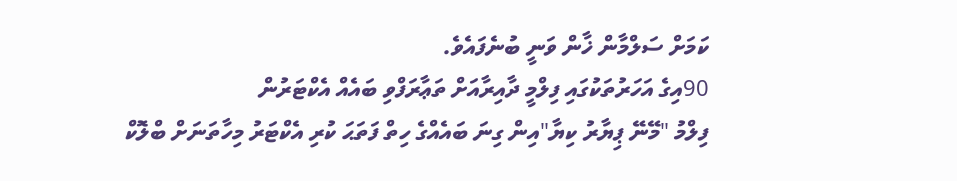ކަމަށް ސަލްމާން ޚާން ވަނީ ބުނެފައެވެ.
90އިގެ އަހަރުތަކުގައި ފިލްމީ ދާއިރާއަށް ތަޢާރަފްވި ބައެއް އެކްޓަރުން
ފިލްމު "މޭނޭ ޕިޔާރު ކިޔާ"އިން ގިނަ ބައެއްގެ ހިތް ފަތަޙަ ކުރި އެކްޓަރު މިހާތަނަށް ބްލޮކް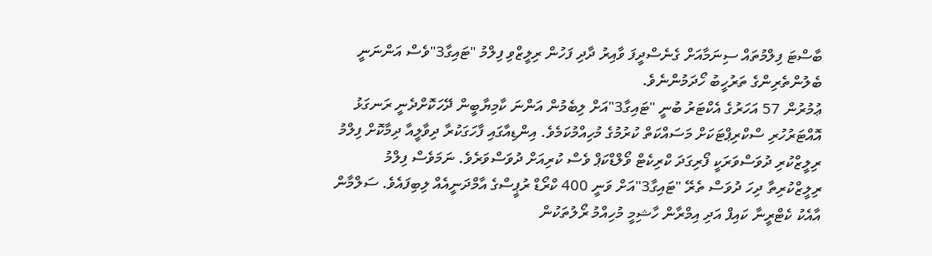ބާސްޓަ ފިލްމުތައް ސިނަމާއަށް ގެނެސްދީފަ ވާއިރު ދާދި ފަހުން ރިލީޒްވި ފިލްމު "ޓައިގާ3"ވެސް އަންނަނީ ބެލުންތެރިންގެ ތަރުހީބު ހޯދަމުންނެވެ.
ޢުމުރުން 57 އަހަރުގެ އެކްޓަރު ބުނީ "ޓައިގާ3"އަށް ލިބެމުން އަންނަ ކާމިޔާބީން ދޭހަކޮށްދެނީ ރަނގަޅު އޮއްޓަރުހުރި ސްކްރިޕްޓަކަށް މަސައްކަތް ކުރުމުގެ މުހިއްމުކަމެވެ. އިންޑިއާގައި ފާހަގަކުރާ ދިވާލީއާ ދިމާކޮށް ފިލްމު ރިލީޒްކުރި ދުވަސްވަރަކީ ފޯރިގަދަ ކްރިކެޓް ވޯލްޑްކަޕް ވެސް ކުރިއަށް ދުވަސްވަރެވެ. ނަމަވެސް ފިލްމު ރިލީޒްކުރިތާ ދިހަ ދުވަސް ތެރޭ "ޓައިގާ3"އަށް ވަނީ 400 ކްރޯޑް ރުޕީސްގެ އާމްދަނީއެއް ލިބިފައެވެ. ސަލްމާން އާއެކު ކެޓްރީނާ ކައިފް އަދި އިމްރާން ހާޝިމީ މުހިއްމު ރޯލުތަކުން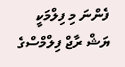ފެންނަ މި ފިލްމަކީ ޔަޝް ރާޖް ފިލްމްސްގެ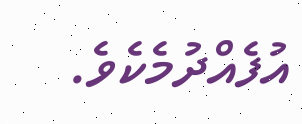އުފެއްދުމެކެވެ.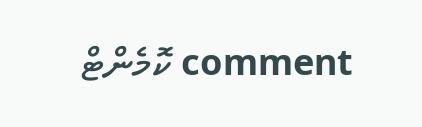comment ކޮމެންޓް